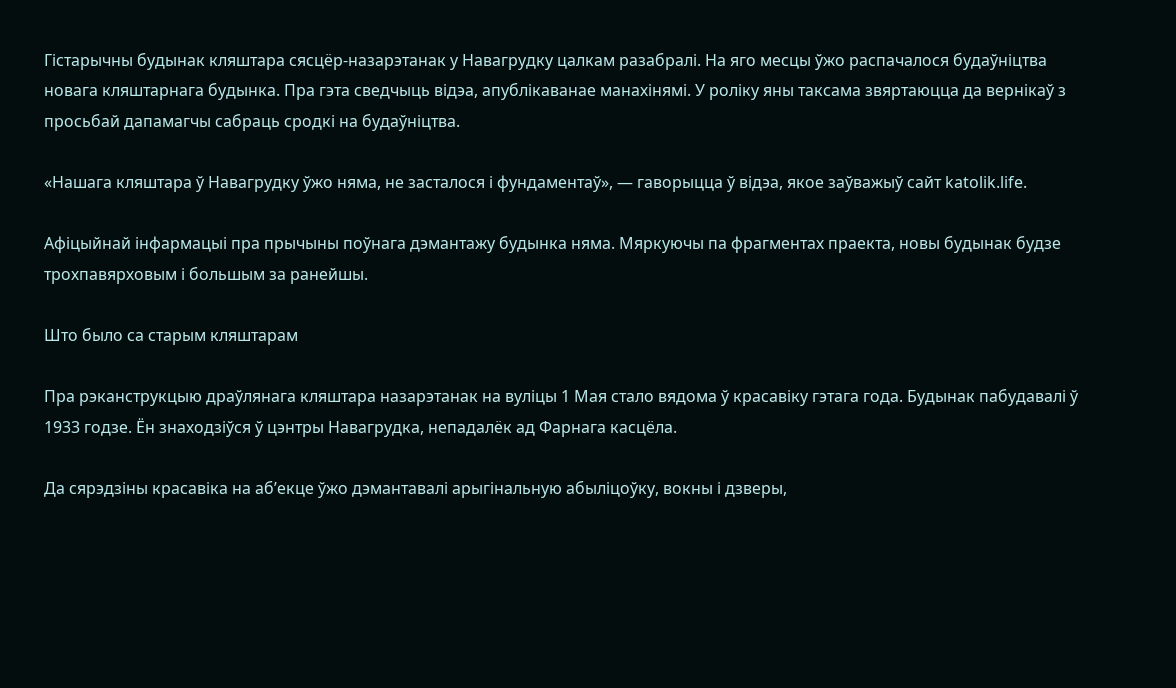Гістарычны будынак кляштара сясцёр-назарэтанак у Навагрудку цалкам разабралі. На яго месцы ўжо распачалося будаўніцтва новага кляштарнага будынка. Пра гэта сведчыць відэа, апублікаванае манахінямі. У роліку яны таксама звяртаюцца да вернікаў з просьбай дапамагчы сабраць сродкі на будаўніцтва.

«Нашага кляштара ў Навагрудку ўжо няма, не засталося і фундаментаў», — гаворыцца ў відэа, якое заўважыў сайт katolik.life.

Афіцыйнай інфармацыі пра прычыны поўнага дэмантажу будынка няма. Мяркуючы па фрагментах праекта, новы будынак будзе трохпавярховым і большым за ранейшы.

Што было са старым кляштарам

Пра рэканструкцыю драўлянага кляштара назарэтанак на вуліцы 1 Мая стало вядома ў красавіку гэтага года. Будынак пабудавалі ў 1933 годзе. Ён знаходзіўся ў цэнтры Навагрудка, непадалёк ад Фарнага касцёла.

Да сярэдзіны красавіка на аб’екце ўжо дэмантавалі арыгінальную абыліцоўку, вокны і дзверы,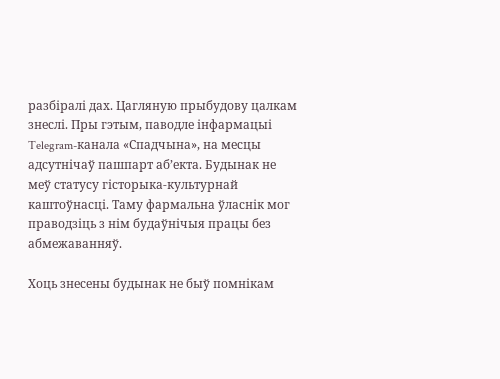разбіралі дах. Цагляную прыбудову цалкам знеслі. Пры гэтым, паводле інфармацыі Telegram-канала «Спадчына», на месцы адсутнічаў пашпарт аб’екта. Будынак не меў статусу гісторыка-культурнай каштоўнасці. Таму фармальна ўласнік мог праводзіць з нім будаўнічыя працы без абмежаванняў.

Хоць знесены будынак не быў помнікам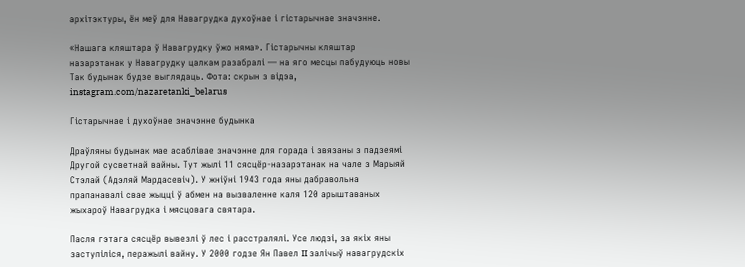архітэктуры, ён меў для Навагрудка духоўнае і гістарычнае значэнне.

«Нашага кляштара ў Навагрудку ўжо няма». Гістарычны кляштар назарэтанак у Навагрудку цалкам разабралі — на яго месцы пабудуюць новы
Так будынак будзе выглядаць. Фота: скрын з відэа, instagram.com/nazaretanki_belarus

Гістарычнае і духоўнае значэнне будынка

Драўляны будынак мае асаблівае значэнне для горада і звязаны з падзеямі Другой сусветнай вайны. Тут жылі 11 сясцёр-назарэтанак на чале з Марыяй Стэлай (Адэляй Мардасевіч). У жніўні 1943 года яны дабравольна прапанавалі свае жыцці ў абмен на вызваленне каля 120 арыштаваных жыхароў Навагрудка і мясцовага святара.

Пасля гэтага сясцёр вывезлі ў лес і расстралялі. Усе людзі, за якіх яны заступіліся, перажылі вайну. У 2000 годзе Ян Павел II залічыў навагрудскіх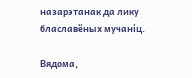назарэтанак да лику блаславёных мучаніц.

Вядома,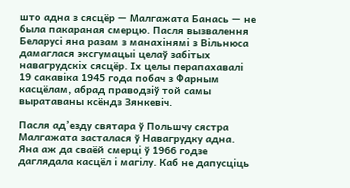што адна з сясцёр — Малгажата Банась — не была пакараная смерцю. Пасля вызвалення Беларусі яна разам з манахінямі з Вільнюса дамаглася эксгумацыі целаў забітых навагрудскіх сясцёр. Іх целы перапахавалі 19 сакавіка 1945 года побач з Фарным касцёлам, абрад праводзіў той самы выратаваны ксёндз Зянкевіч.

Пасля ад’езду святара ў Польшчу сястра Малгажата засталася ў Навагрудку адна. Яна аж да сваёй смерці ў 1966 годзе даглядала касцёл і магілу. Каб не дапусціць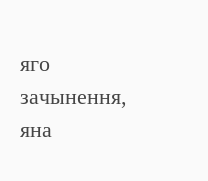яго зачынення, яна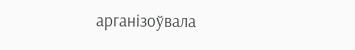арганізоўвала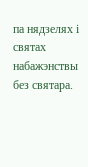па нядзелях і святах набажэнствы без святара.